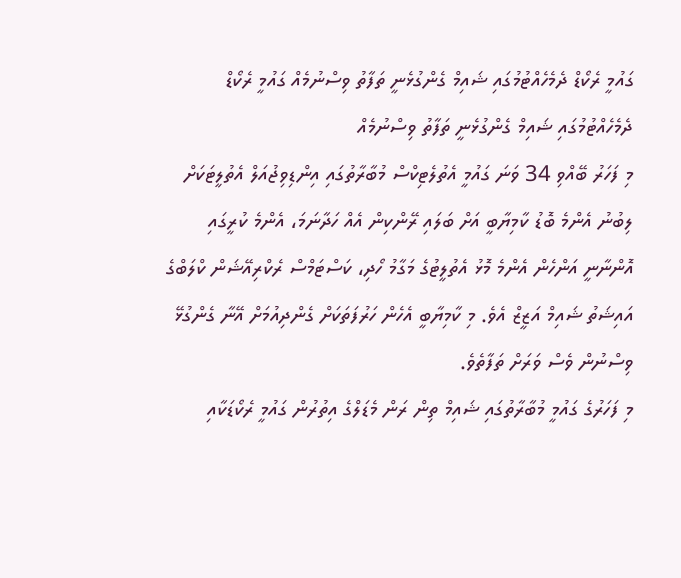ގައުމީ ރެކޯޑް ދެމެހެއްޓުމުގައި ޝައިމް ގެންގުޅެނީ ތަފާތު ވިސްނުމެއް ގައުމީ ރެކޯޑް ދެމެހެއްޓުމުގައި ޝައިމް ގެންގުޅެނީ ތަފާތު ވިސްނުމެއް
މި ފަހަރު ބޭއްވި 34 ވަނަ ގައުމީ އެތުލެޓިކްސް މުބާރާތުގައި އިންޑިވިޖުއަލް އެތުލީޓަކަށް ލިބުނު އެންމެ ބޮޑު ކާމިޔާބީ އަށް ބަލައި ރޭންކިން އެއް ހަދާނަމަ، އެންމެ ކުރީގައި އޮންނާނީ އަންހެން އެންމެ މޮޅު އެތުލީޓުގެ މަގާމު ހޯދި، ކަސްޓަމްސް ރެކްރިއޭޝަން ކްލަބްގެ އައިޝަތު ޝައިމް އަޒީޒް އެވެ. މި ކާމިޔާބީ އެހެން ހަރުފަތަކަށް ގެންދިއުމަށް އޭނާ ގެންގުޅޭ ވިސްނުން ވެސް ވަރަށް ތަފާތެވެ.
މި ފަހަރުގެ ގައުމީ މުބާރާތުގައި ޝައިމް ތިން ރަން މެޑަލްގެ އިތުރުން ގައުމީ ރެކޯޑަކާއި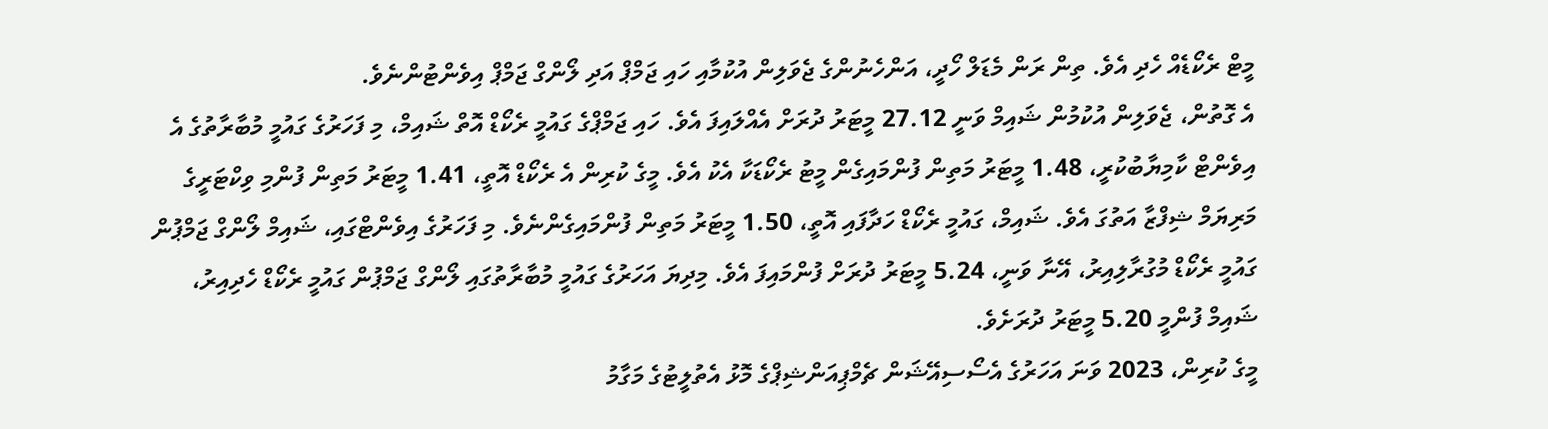މީޓް ރެކޯޑެއް ހެދި އެވެ. ތިން ރަން މެޑަލް ހޯދީ، އަންހެނުންގެ ޖެވަލިން އުކުމާއި ހައި ޖަމްޕް އަދި ލޯންގް ޖަމްޕް އިވެންޓުންނެވެ.
އެ ގޮތުން، ޖެވަލިން އުކުމުން ޝައިމް ވަނީ 27.12 މީޓަރު ދުރަށް އެއްލައިފަ އެވެ. ހައި ޖަމްޕްގެ ގައުމީ ރެކޯޑް އޮތް ޝައިމް، މި ފަހަރުގެ ގައުމީ މުބާރާތުގެ އެ އިވެންޓް ކާމިޔާބުކުރީ، 1.48 މީޓަރު މަތިން ފުންމައިގެން މީޓު ރެކޯޑަކާ އެކު އެވެ. މީގެ ކުރިން އެ ރެކޯޑް އޮތީ، 1.41 މީޓަރު މަތިން ފުންމި ވިކްޓަރީގެ މަރިޔަމް ޝިފްޒާ އަތުގަ އެވެ. ޝައިމް، ގައުމީ ރެކޯޑް ހަދާފައި އޮތީ، 1.50 މީޓަރު މަތިން ފުންމައިގެންނެވެ. މި ފަހަރުގެ އިވެންޓްގައި، ޝައިމް ލޯންގް ޖަމްޕުން ގައުމީ ރެކޯޑް މުގުރާލިއިރު، އޭނާ ވަނީ، 5.24 މީޓަރު ދުރަށް ފުންމައިފަ އެވެ. މިދިޔަ އަހަރުގެ ގައުމީ މުބާރާތުގައި ލޯންގް ޖަމްޕުން ގައުމީ ރެކޯޑް ހެދިއިރު، ޝައިމް ފުންމީ 5.20 މީޓަރު ދުރަށެވެ.
މީގެ ކުރިން، 2023 ވަނަ އަހަރުގެ އެސޯސިއޭޝަން ޗެމްޕިއަންޝިޕްގެ މޮޅު އެތުލީޓުގެ މަގާމު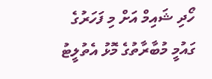ހޯދި ޝައިމް އަށް މި ފަހަރުގެ ގައުމީ މުބާރާތުގެ މޮޅު އެތުލީޓު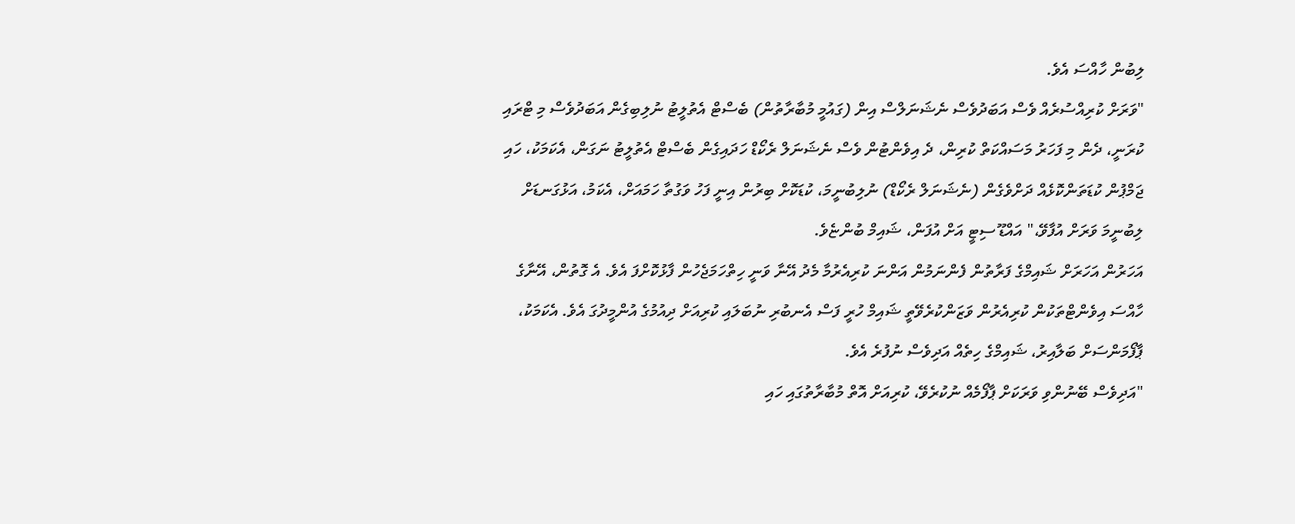ލިބުން ހާއްސަ އެވެ.
"ވަރަށް ކުރިއްސުރެއް ވެސް އަބަދުވެސް ނެޝަނަލްސް އިން (ގައުމީ މުބާރާތުން) ބެސްޓް އެތުލީޓު ނުލިބިގެން އަބަދުވެސް މި ޓްރައި ކުރަނީ، ދެން މި ފަހަރު މަސައްކަތް ކުރިން، ދެ އިވެންޓުން ވެސް ނެޝަނަލް ރެކޯޑް ހަދައިގެން ބެސްޓް އެތުލީޓު ނަގަން، އެކަމަކު، ހައި ޖަމްޕުން ކުޑަތަންކޮޅެއް ދަށްވެގެން (ނެޝަނަލް ރެކޯޑް) ނުލިބުނީމަ، ކުޑަކޮށް ބިރުން އިނީ ފަހު ވަގުތާ ހަމައަށް، އެކަމު، އަޅުގަނޑަށް ލިބުނީމަ ވަރަށް އުފާވޭ،" އައްޑޫ ސިޓީ އަށް އުފަން، ޝައިމް ބުންޏެވެ.
އަހަރުން އަހަރަށް ޝައިމްގެ ފަރާތުން ފެންނަމުން އަންނަ ކުރިއެރުމާ މެދު އޭނާ ވަނީ ހިތްހަމަޖެހުން ފާޅުކޮށްފަ އެވެ. އެ ގޮތުން، އޭނާގެ ހާއްސަ އިވެންޓްތަކުން ކުރިއެރުން ވަޒަންކުރެވޭތީ ޝައިމް ހުރީ ފަސް އެނބުރި ނުބަލައި ކުރިއަށް ދިއުމުގެ އުންމީދުގަ އެވެ. އެކަމަކު، ޕާފޯމަންސަށް ބަލާއިރު، ޝައިމްގެ ހިތެއް އަދިވެސް ނުފުރެ އެވެ.
"އަދިވެސް ބޭނުންވި ވަރަކަށް ޕާފޯމެއް ނުކުރެވޭ، ކުރިއަށް އޮތް މުބާރާތުގައި ހައި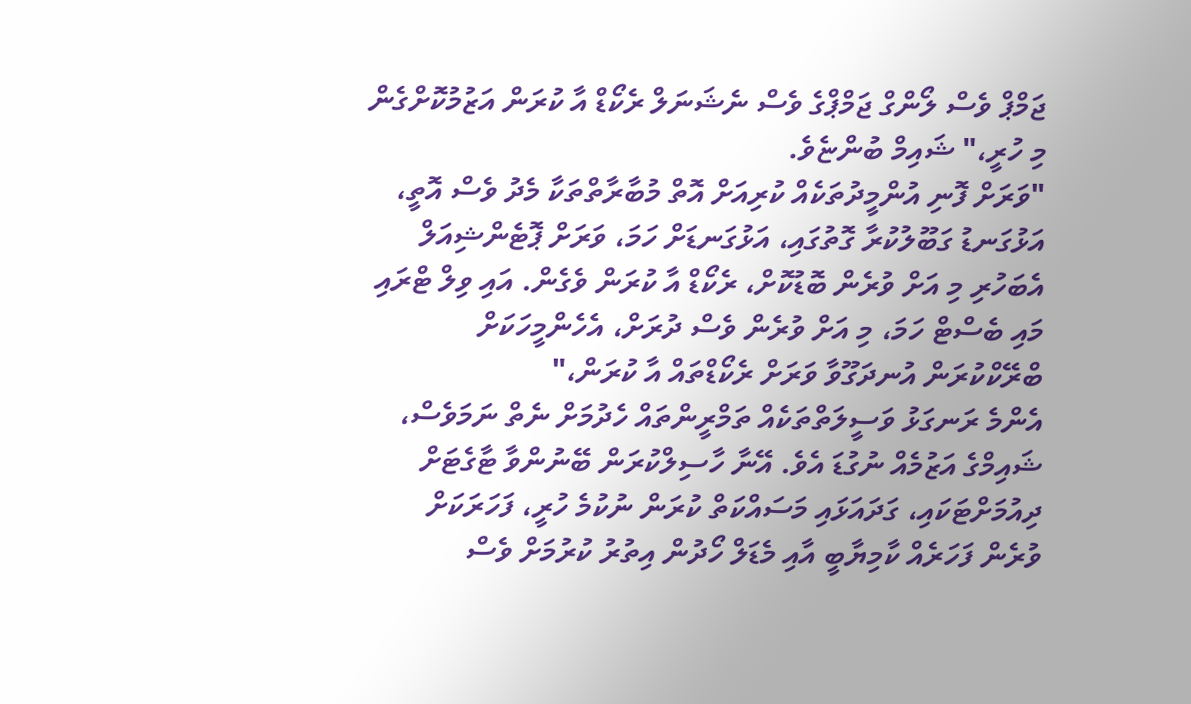ޖަމްޕް ވެސް ލޯންގް ޖަމްޕްގެ ވެސް ނެޝަނަލް ރެކޯޑް އާ ކުރަން އަޒުމުކޮށްގެން މި ހުރީ،" ޝައިމް ބުންޏެވެ.
"ވަރަށް ފޮނި އުންމީދުތަކެއް ކުރިއަށް އޮތް މުބާރާތްތަކާ މެދު ވެސް އޮތީ، އަޅުގަނޑު ގަބޫލުކުރާ ގޮތުގައި، އަޅުގަނޑަށް ހަމަ، ވަރަށް ޕޮޓެންޝިއަލް އެބަހުރި މި އަށް ވުރެން ބޮޑުކޮށް، ރެކޯޑް އާ ކުރަން ވެގެން. އައި ވިލް ޓްރައި މައި ބެސްޓް ހަމަ، މި އަށް ވުރެން ވެސް ދުރަށް، އެހެންމީހަކަށް ބްރޭކްކުރަން އުނދަގޫވާ ވަރަށް ރެކޯޑްތައް އާ ކުރަން،"
އެންމެ ރަނގަޅު ވަސީލަތްތަކެއް ތަމްރީންތައް ހެދުމަށް ނެތް ނަމަވެސް، ޝައިމްގެ އަޒުމެއް ނުގުޑަ އެވެ. އޭނާ ހާސިލްކުރަން ބޭނުންވާ ޓާގެޓަށް ދިއުމަށްޓަކައި، ގަދައަޅައި މަސައްކަތް ކުރަން ނުކުމެ ހުރީ، ފަހަރަކަށް ވުރެން ފަހަރެއް ކާމިޔާބީ އާއި މެޑަލް ހޯދުން އިތުރު ކުރުމަށް ވެސް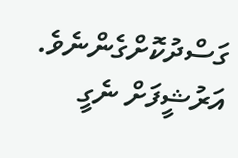ގަސްދުކޮށްގެންނެވެ.
އަރުޝީފަށް ނެގީ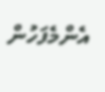އެންމެފަހުން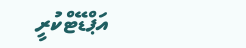އަޕްޑޭޓްކުރީ